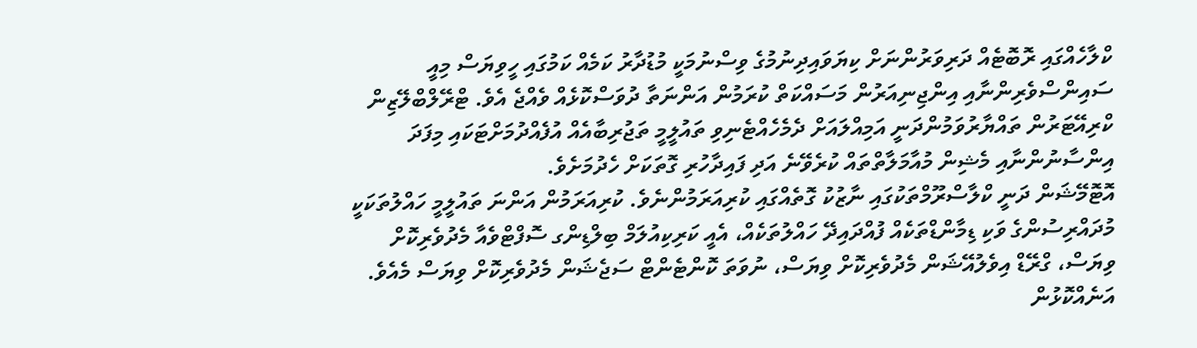ކްލާހެއްގައި ރޮބޮޓެއް ދަރިވަރުންނަށް ކިޔަވައިދިނުމުގެ ވިސްނުމަކީ މުޑުދާރު ކަމެއް ކަމުގައި ހީވިޔަސް މިއީ ސައިންސްވެރިންނާއި އިންޖިނިއަރުން މަސައްކަތް ކުރަމުން އަންނަތާ ދުވަސްކޮޅެއް ވެއްޖެ އެވެ. ޓްރޭލްބްލޭޒިން ކްރިއޭޓަރުން ތައްޔާރުވަމުންދަނީ އަމިއްލައަށް ދެމެހެއްޓެނިވި ތައުލީމީ ތަޖުރިބާއެއް އުފެއްދުމަށްޓަކައި މިފަދަ އިންސާނުންނާއި މެޝިން މުއާމަލާތްތައް ކުރެވޭނެ އަދި ފައިދާހުރި ގޮތަކަށް ހެދުމަށެވެ.
އޮޓޮމޭޝަން ދަނީ ކްލާސްރޫމްތަކުގައި ނާޒުކު ގޮތެއްގައި ކުރިއަރަމުންނެވެ. ކުރިއަރަމުން އަންނަ ތައުލީމީ ހައްލުތަކަކީ މުދައްރިސުންގެ ވަކި ޑިމާންޑްތަކެއް ފުއްދައިދޭ ހައްލުތަކެއް، އެއީ ކަރިކިއުލަމް ބިލްޑިންގ ސޮފްޓްވެއާ މެދުވެރިކޮށް ވިޔަސް، ގްރޭޑް އިވެލުއޭޝަން މެދުވެރިކޮށް ވިޔަސް، ނުވަތަ ކޮންޓެންޓް ސަޖެޝަން މެދުވެރިކޮށް ވިޔަސް މެއެވެ.
އަނެއްކޮޅުން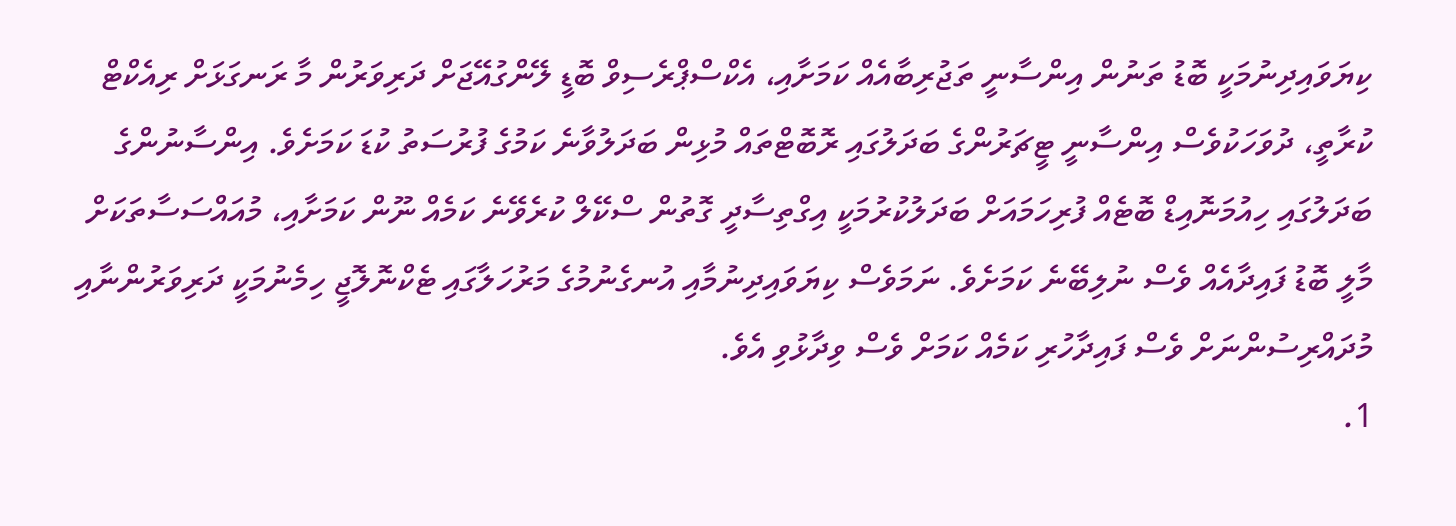ކިޔަވައިދިނުމަކީ ބޮޑު ތަނުން އިންސާނީ ތަޖުރިބާއެއް ކަމަށާއި، އެކްސްޕްރެސިވް ބޮޑީ ލޭންގުއޭޖަށް ދަރިވަރުން މާ ރަނގަޅަށް ރިއެކްޓް ކުރާތީ، ދުވަހަކުވެސް އިންސާނީ ޓީޗަރުންގެ ބަދަލުގައި ރޮބޮޓްތައް މުޅިން ބަދަލުވާނެ ކަމުގެ ފުރުސަތު ކުޑަ ކަމަށެވެ. އިންސާނުންގެ ބަދަލުގައި ހިއުމަނޮއިޑް ބޮޓެއް ފުރިހަމައަށް ބަދަލުކުރުމަކީ އިގްތިސާދީ ގޮތުން ސްކޭލް ކުރެވޭނެ ކަމެއް ނޫން ކަމަށާއި، މުއައްސަސާތަކަށް މާލީ ބޮޑު ފައިދާއެއް ވެސް ނުލިބޭނެ ކަމަށެވެ. ނަމަވެސް ކިޔަވައިދިނުމާއި އުނގެނުމުގެ މަރުހަލާގައި ޓެކްނޮލޮޖީ ހިމެނުމަކީ ދަރިވަރުންނާއި މުދައްރިސުންނަށް ވެސް ފައިދާހުރި ކަމެއް ކަމަށް ވެސް ވިދާޅުވި އެވެ.
1.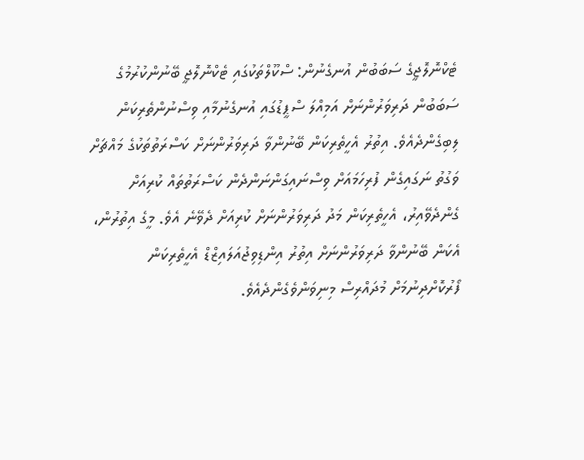ޓެކްނޮލޮޖީގެ ސަބަބުން އުނގެނުން: ސްކޫލްތަކުގައި ޓެކްނޮލޮޖީ ބޭނުންކުރުމުގެ ސަބަބުން ދަރިވަރުންނަށް އަމިއްލަ ސްޕީޑުގައި އުނގެނުމާއި ވިސްނުންތެރިކަން ލިބިގެންދެއެވެ. އިތުރު އެހީތެރިކަން ބޭނުންވާ ދަރިވަރުންނަށް ކަސްރަތުތަކުގެ މައްޗަށް ވަގުތު ނަގައިގެން ފުރިހަމައަށް ވިސްނައިގަންނަންދެން ކަސްރަތުތައް ކުރިއަށް ގެންދެވޭއިރު، އެހީތެރިކަން މަދު ދަރިވަރުންނަށް ކުރިއަށް ދެވޭނެ އެވެ. މީގެ އިތުރުން، އެކަން ބޭނުންވާ ދަރިވަރުންނަށް އިތުރު އިންޑިވިޖުއަލައިޒްޑް އެހީތެރިކަން ފޯރުކޮށްދިނުމަށް މުދައްރިސް މިނިވަންވެގެންދެއެވެ.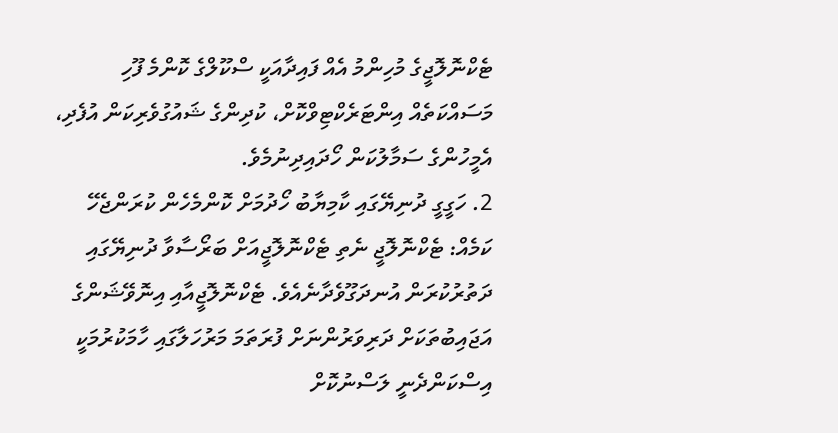ޓެކްނޮލޮޖީގެ މުހިންމު އެއް ފައިދާއަކީ ސްކޫލްގެ ކޮންމެ ފޫހި މަސައްކަތެއް އިންޓަރެކްޓިވްކޮށް، ކުދިންގެ ޝައުގުވެރިކަން އުފެދި، އެމީހުންގެ ސަމާލުކަން ހޯދައިދިނުމެވެ.
2. ހަގީގީ ދުނިޔޭގައި ކާމިޔާބު ހޯދުމަށް ކޮންމެހެން ކުރަންޖެހޭ ކަމެއް: ޓެކްނޮލޮޖީ ނެތި ޓެކްނޮލޮޖީއަށް ބަރޯސާވާ ދުނިޔޭގައި ދަތުރުކުރަން އުނދަގޫވެދާނެއެވެ. ޓެކްނޮލޮޖީއާއި އިނޮވޭޝަންގެ އަޖައިބުތަކަށް ދަރިވަރުންނަށް ފުރަތަމަ މަރުހަލާގައި ހާމަކުރުމަކީ އިސްކަންދެނީ ލަސްނުކޮށް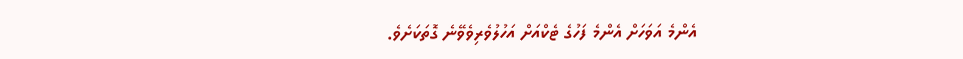އެންމެ އަވަހަށް އެންމެ ފަހުގެ ޓެކްއަށް އަހުލުވެރިވެވޭނެ ގޮތަކަށެވެ.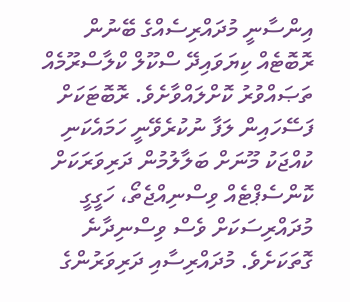އިންސާނީ މުދައްރިސެއްގެ ބޭނުން
ރޮބޮޓެއް ކިޔަވައިދޭ ސްކޫލް ކްލާސްރޫމެއް ތަޞައްވުރު ކޮށްލައްވާށެވެ. ރޮބޮޓަކަށް ފަސޭހައިން ލަފާ ނުކުރެވޭނީ ހަމައެކަނި ކުއްޖަކު މޫނަށް ބަލާލުމުން ދަރިވަރަކަށް ކޮންސެޕްޓެއް ވިސްނިއްޖެތޯ، ހަގީގީ މުދައްރިސަކަށް ވެސް ވިސްނިދާނެ ގޮތަކަށެވެ. މުދައްރިސާއި ދަރިވަރުންގެ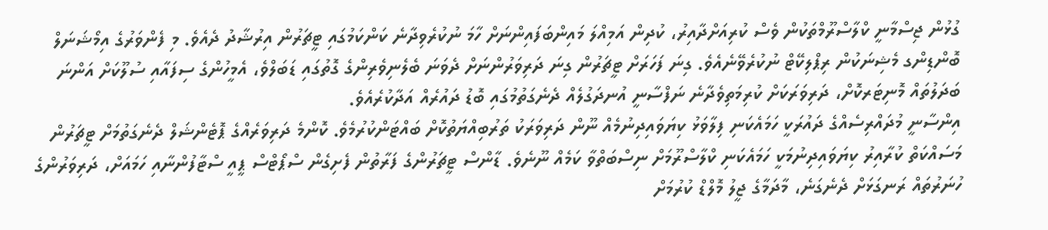ގުޅުން ޖިސްމާނީ ކްލާސްރޫމްތަކުން ވެސް ކުރިއަށްދާއިރު، ކުދިން އަމިއްލަ މައިންބަފައިންނަށް ހާމަ ނުކުރެވިދާނެ ކަންކަމުގައި ޓީޗަރުން އިރުޝާދު ދެއެވެ. މި ފެންވަރުގެ އިމޯޝަނަލް ބޮންޑިންގ މެޝިނަކުން ރިޕްލިކޭޓް ނުކުރެވޭނެއެވެ. ގިނަ ފަހަރަށް ޓީޗަރުން ގިނަ ދަރިވަރުންނަށް ދެވަނަ ބެލެނިވެރިންގެ ގޮތުގައި ޑަބަލްވެ، އެމީހުންގެ ސިފައާއި ސުލޫކަށް އަންނަ ބަދަލުތައް މޮނިޓަރކޮށް، ދަރިވަރަކަށް ކުރިމަތިވެދާނެ ނަފްސާނީ އުނދަގުލެއް ދެނެގަތުމުގައި ބޮޑު ދައުރެއް އަދާކުރެއެވެ.
އިންސާނީ މުދައްރިސެއްގެ ދައުރަކީ ހަމައެކަނި ފިލާވަޅު ކިޔަވައިދިނުމެއް ނޫން ދަރިވަރަކު ތަރުބިއްޔަތުކޮށް ބައްޓަންކުރުމެވެ. ކޮންމެ ދަރިވަރެއްގެ ޕޮޓެންޝަލް ދެނެގަތުމަށް ޓީޗަރުން މަސައްކަތް ކުރާއިރު ކިޔަވައިދިނުމަކީ ހަމައެކަނި ކްލާސްރޫމަށް ނިސްބަތްވާ ކަމެއް ނޫނެވެ. ޑާންސް ޓީޗަރުންގެ ފަރާތުން ފެށިގެން ސްޕޯޓްސް ޕީއީ ސްޓާފުންނާއި ހަމައަށް، ދަރިވަރުންގެ ހުނަރުތައް ރަނގަޅަށް ދެނެގަނެ، މާދަމާގެ ޖީލު މޮލްޑް ކުރުމަށް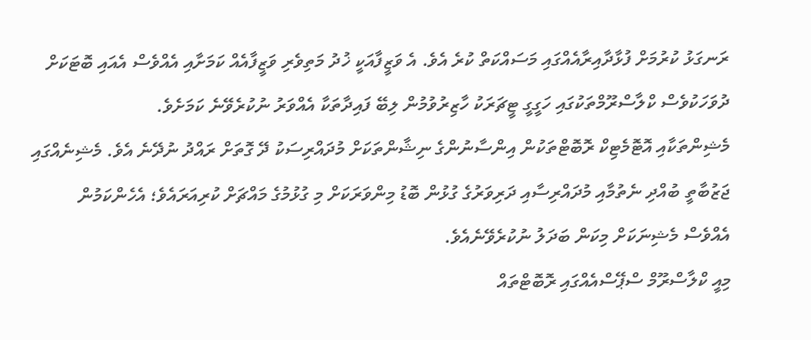ރަނގަޅު ކުރުމަށް ފުޅާދާއިރާއެއްގައި މަސައްކަތް ކުރެ އެވެ. އެ ވަޒީފާއަކީ ޚުދު މަތިވެރި ވަޒީފާއެއް ކަމަށާއި އެއްވެސް އެއައި ބޮޓަކަށް ދުވަހަކުވެސް ކްލާސްރޫމްތަކުގައި ހަގީގީ ޓީޗަރަކު ހާޒިރުވުމުން ލިބޭ ފައިދާތަކާ އެއްވަރު ނުކުރެވޭނެ ކަމަށެވެ.
މެޝިންތަކާއި އޮޓޮމެޓިކް ރޮބޮޓްތަކުން އިންސާނުންގެ ނިޝާންތަކަށް މުދައްރިސަކު ދޭ ގޮތަށް ރައްދު ނުދޭނެ އެވެ. މެޝިނެއްގައި ޖަޒުބާތީ ބުއްދި ނެތުމާއި މުދައްރިސާއި ދަރިވަރުގެ ގުޅުން ބޮޑު މިންވަރަކަށް މި ގުޅުމުގެ މައްޗަށް ކުރިއަރައެވެ؛ އެހެންކަމުން އެއްވެސް މެޝިނަކަށް މިކަން ބަދަލު ނުކުރެވޭނެއެވެ.
މިއީ ކްލާސްރޫމް ސްޕޭސްއެއްގައި ރޮބޮޓްތައް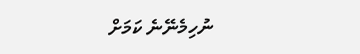ނުހިމެނޭނެ ކަމަށް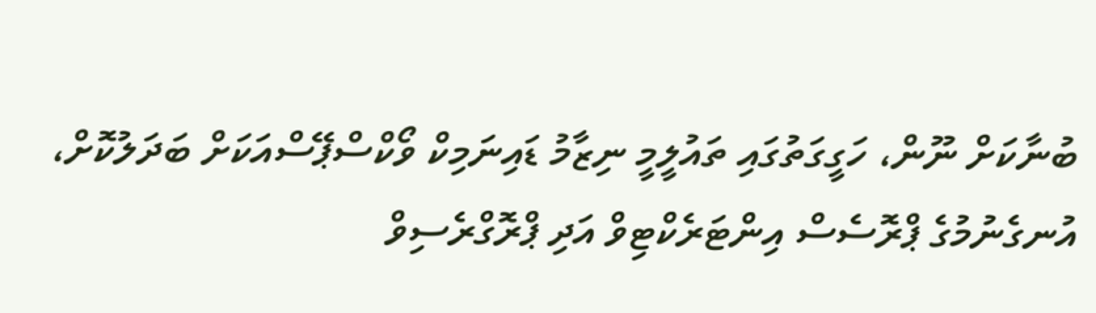ބުނާކަށް ނޫން، ހަގީގަތުގައި ތައުލީމީ ނިޒާމު ޑައިނަމިކް ވޯކްސްޕޭސްއަކަށް ބަދަލުކޮށް، އުނގެނުމުގެ ޕްރޮސެސް އިންޓަރެކްޓިވް އަދި ޕްރޮގްރެސިވް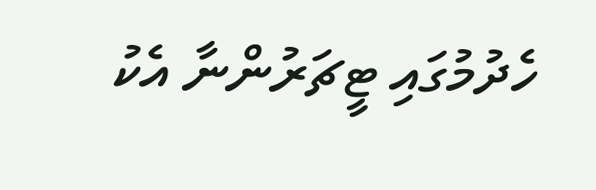ހެދުމުގައި ޓީޗަރުންނާ އެކު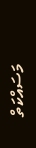މަސައްކަތް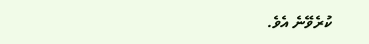ކުރެވޭނެ އެވެ.